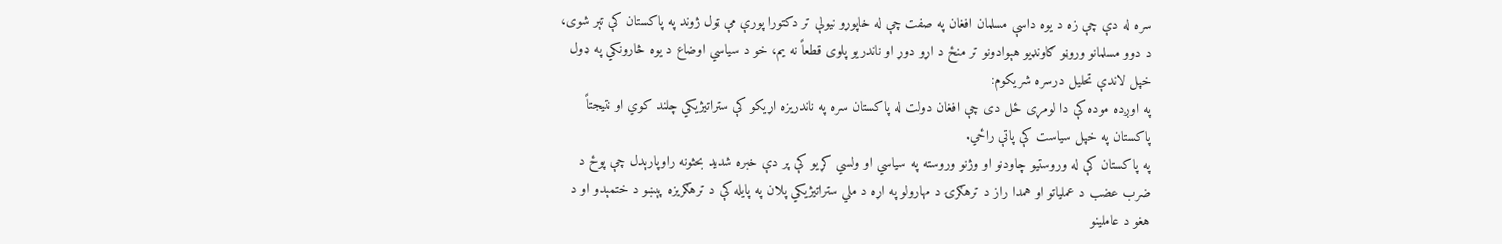سره له دې چې زه د یوه داسې مسلمان افغان په صفت چې له خاپوړو نيولې تر دکتورا پورې مې ټول ژوند په پاکستان کې تېر شوی، د دوو مسلمانو وروڼو ګاونډیو هېوادونو تر منځ د اړو دوړ او ناندريو پلوی قطعاً نه یم، خو د سياسي اوضاع د یوه څارونکي په ډول خپل لاندې تحليل درسره شريکوم:
په اوږده موده کې دا لومړی ځل دی چې افغان دولت له پاکستان سره په ناندريزه اړیکو کې ستراتيژيکي چلند کوي او نتیجتاً پاکستان په خپل سياست کې پاتې راځي.
په پاکستان کې له وروستیو چاودنو او وژنو وروسته په سياسي او ولسي کړیو کې پر دې خبره شدید بحثونه راوپارېدل چې پوځ د ضرب عضب د عملیاتو او همدا راز د ترهګرۍ د مهارولو په اړه د ملي ستراتيژيکي پلان په پايله کې د ترهګريزه پېښو د ختمېدو او د هغو د عاملينو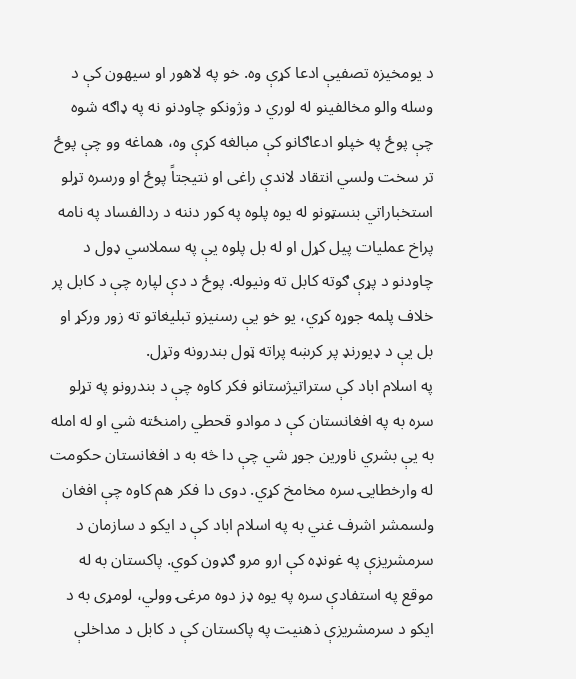د یومخيزه تصفيې ادعا کړې وه. خو په لاهور او سیهون کې د وسله والو مخالفینو له لوري د وژونکو چاودنو نه په ډاګه شوه چې پوځ په خپلو ادعاګانو کې مبالغه کړې وه، هماغه وو چې پوځ تر سخت ولسي انتقاد لاندې راغی او نتیجتاً پوځ او ورسره تړلو استخباراتي بنسټونو له یوه پلوه په کور دننه د ردالفساد په نامه پراخ عملیات پيل کړل او له بل پلوه یې په سملاسي ډول د چاودنو د پړې ګوته کابل ته ونيوله. پوځ د دې لپاره چې د کابل پر خلاف پلمه جوړه کړي، یو خو یې رسنيزو تبلیغاتو ته زور ورکړ او بل یې د ډیورنډ پر کرښه پراته ټول بندرونه وتړل.
په اسلام اباد کې ستراتيژستانو فکر کاوه چې د بندرونو په تړلو سره به په افغانستان کې د موادو قحطي رامنځته شي او له امله به یې بشري ناورین جوړ شي چې دا څه به د افغانستان حکومت له وارخطايۍ سره مخامخ کړي. دوى دا فکر هم کاوه چې افغان ولسمشر اشرف غني به په اسلام اباد کې د ایکو د سازمان د سرمشريزې په غونډه کې ارو مرو ګډون کوي. پاکستان به له موقع په استفادې سره په یوه ډز دوه مرغۍ وولي، لومړی به د ایکو د سرمشريزې ذهنیت په پاکستان کې د کابل د مداخلې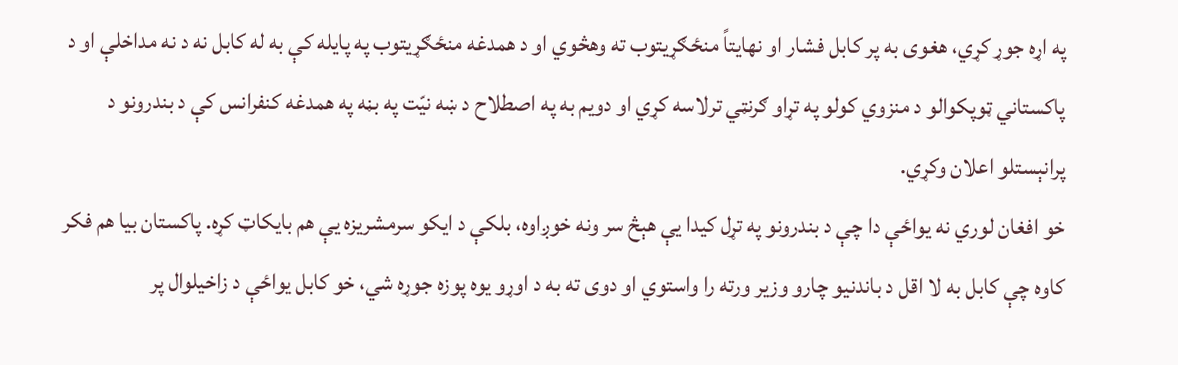په اړه جوړ کړي، هغوى به پر کابل فشار او نهایتاً منځګړيتوب ته وهڅوي او د همدغه منځګړیتوب په پايله کې به له کابل نه د نه مداخلې او د پاکستاني ټوپکوالو د منزوي کولو په تړاو ګرنټي ترلاسه کړي او دويم به په اصطلاح د ښه نيّت په بڼه په همدغه کنفرانس کې د بندرونو د پرانېستلو اعلان وکړي.
خو افغان لوري نه یواځې دا چې د بندرونو په تړل کيدا یې هېڅ سر ونه خوږاوه، بلکې د ایکو سرمشريزه یې هم بایکاټ کړه. پاکستان بیا هم فکر کاوه چې کابل به لا اقل د باندنیو چارو وزير ورته را واستوي او دوى ته به د اوړو یوه پوزه جوړه شي، خو کابل یواځې د زاخيلوال پر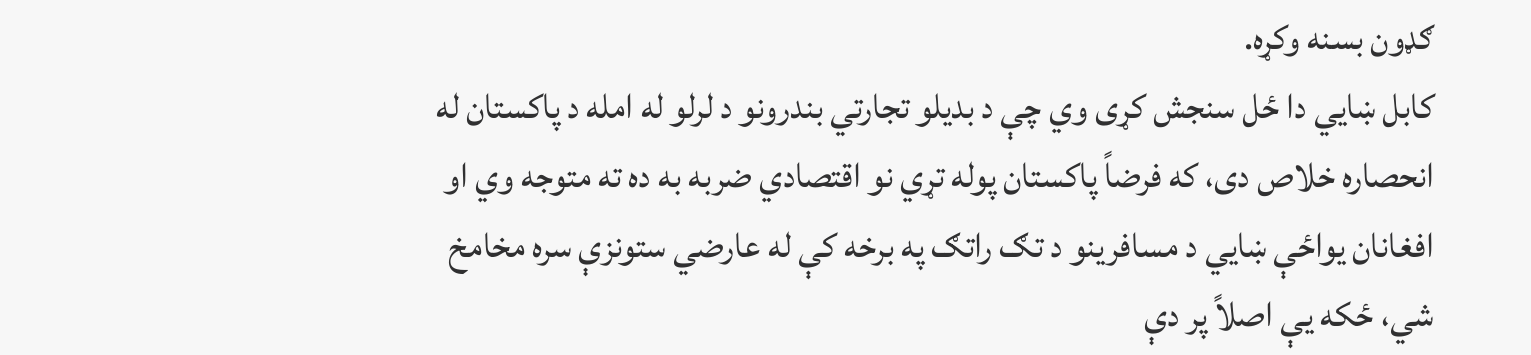ګډون بسنه وکړه.
کابل ښايي دا ځل سنجش کړی وي چې د بديلو تجارتي بندرونو د لرلو له امله د پاکستان له انحصاره خلاص دی، که فرضاً پاکستان پوله تړي نو اقتصادي ضربه به ده ته متوجه وي او افغانان یواځې ښايي د مسافرينو د تګ راتګ په برخه کې له عارضي ستونزې سره مخامخ شي، ځکه یې اصلاً پر دې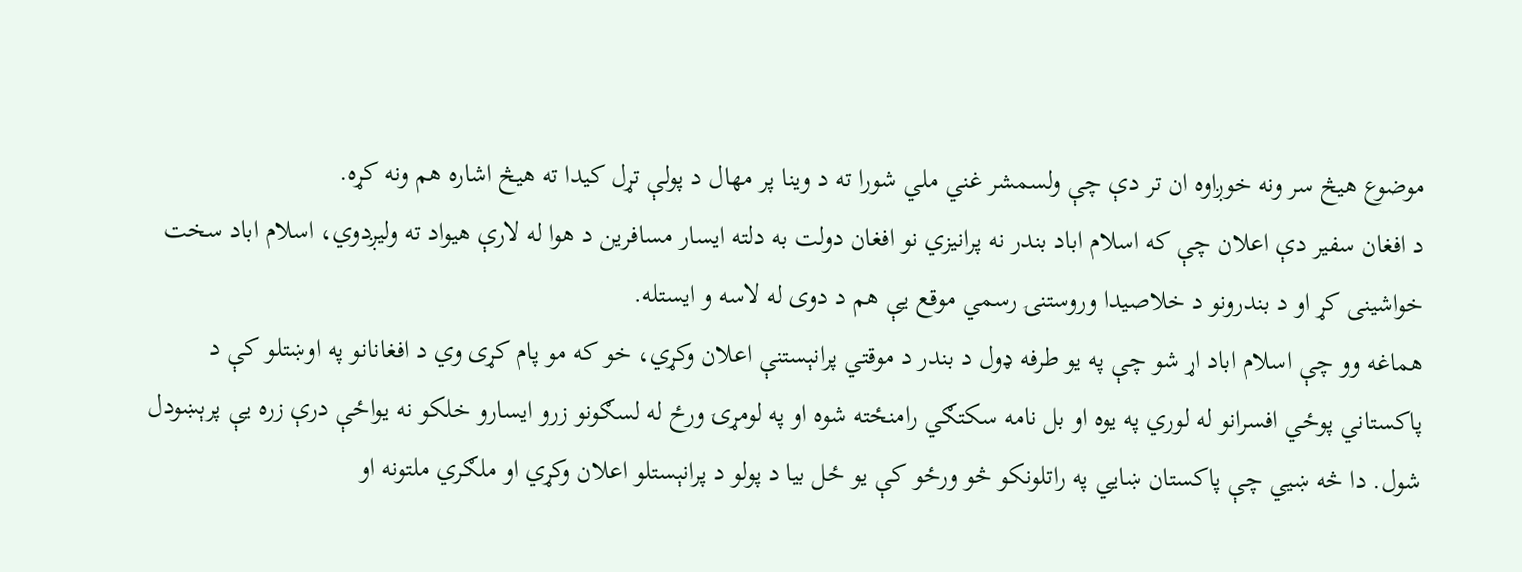موضوع هیڅ سر ونه خوږاوه ان تر دې چې ولسمشر غني ملي شورا ته د وینا پر مهال د پولې تړل کیدا ته هیڅ اشاره هم ونه کړه.
د افغان سفير دې اعلان چې که اسلام اباد بندر نه پرانيزي نو افغان دولت به دلته ايسار مسافرين د هوا له لارې هیواد ته وليږدوي، اسلام اباد سخت خواشينی کړ او د بندرونو د خلاصيدا وروستنۍ رسمي موقع یې هم د دوى له لاسه و ايستله.
هماغه وو چې اسلام اباد اړ شو چې په یو طرفه ډول د بندر د موقتي پرانېستنې اعلان وکړي، خو که مو پام کړی وي د افغانانو په اوښتلو کې د پاکستاني پوځي افسرانو له لوري په یوه او بل نامه سکتګي رامنځته شوه او په لومړۍ ورځ له لسګونو زرو ايسارو خلکو نه یواځې درې زره یې پرېښودل شول. دا څه ښيي چې پاکستان ښايي په راتلونکو څو ورځو کې یو ځل بیا د پولو د پرانېستلو اعلان وکړي او ملګري ملتونه او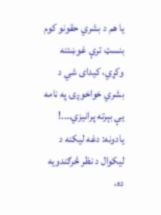یا هم د بشري حقونو کوم بنسټ ترې غوښتنه وکړي، کیدای شي د بشري خواخوږۍ په نامه یې بېرته پرانيزي….!
يادونه: دغه ليکنه د ليکوال د نظر څرګندويه ده،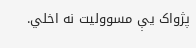پژواک يې مسووليت نه اخلي.